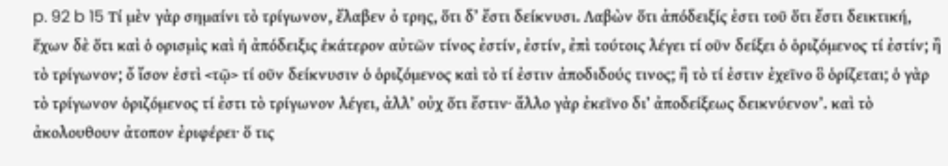p. 92 b 15 Τί μὲν γὰρ σημαίνι τὸ τρίγωνον, ἔλαβεν ὀ τρης, ὅτι δ’ ἔστι δείκνυσι. Λαβὼν ὅτι ἀπόδειξίς ἐστι τοῦ ὅτι ἔστι δεικτική, ἕχων δὲ ὅτι καὶ ὁ ορισμὶς καὶ ἡ ἀπόδειξις ἑκάτερον αὐτῶν τίνος ἐστίν, ἐστίν, ἐπὶ τούτοις λέγει τί οῦν δείξει ὁ ὁριζόμενος τί ἐστίν; ἢ τὸ τρίγωνον; ὄ ἴσον ἐστὶ <τῷ> τί οῦν δείκνυσιν ὁ ὁριζόμενος καὶ τὸ τί ἐστιν ἀποδιδούς τινος; ἢ τὸ τί ἐστιν ἐχεῖνο ὃ ὁρίζεται; ὁ γὰρ τὸ τρίγωνον ὁριζόμενος τί ἐστι τὸ τρίγωνον λέγει, ἀλλ’ οὐχ ὅτι ἔστιν· ἄλλο γὰρ ἐκεῖνο δι’ ἀποδείξεως δεικνύενον’. καὶ τὸ ἀκολουθουν ἀτοπον ἐριφέρει· ὅ τις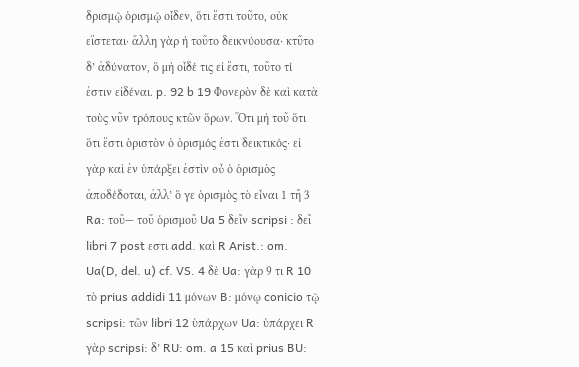δρισμῷ ὁρισμῷ οἶδεν, ὅτι ἕστι τοῦτο, οὐκ εἴστεται· ἄλλη γὰρ ἡ τοῦτο δεικνύουσα· κτῦτο δ’ ἀδύνατον, ὃ μὴ οἶδέ τις εἰ ἔστι, τοῦτο τί ἐστιν εἰδέναι. p. 92 b 19 Φονερὸν δὲ καὶ κατὰ τοὺς νῦν τρόπους κτῶν ὅρων. Ὅτι μὴ τοῦ ὅτι ὅτι ἔστι ὁριστὸν ὁ ὁρισμός ἐστι δεικτικός· εἰ γὰρ καὶ ἐν ὑπάρξει ἐστὶν οὖ ὁ ὁρισμὸς ἀποδέδοται, ἀλλ’ ὅ γε ὁρισμὸς τὸ εἶναι 1 τῆ 3 Ra: τοῦ— τοῦ ὁρισμοῦ Ua 5 δεῖν scripsi : δεῖ libri 7 post εστι add. καὶ R Arist.: om. Ua(D, del. u) cf. VS. 4 δὲ Ua: γὰρ 9 τι R 10 τὸ prius addidi 11 μόνων B: μόνῳ conicio τῷ scripsi: τῶν libri 12 ὑπάρχων Ua: ὑπάρχει R γὰρ scripsi: δ’ RU: om. a 15 καὶ prius BU: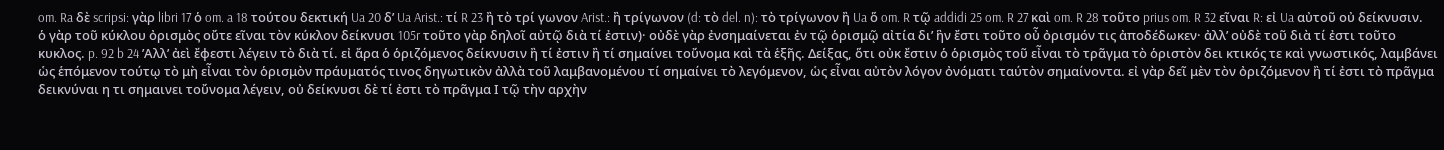om. Ra δὲ scripsi: γὰρ libri 17 ὁ om. a 18 τούτου δεκτική Ua 20 δ’ Ua Arist.: τί R 23 ἢ τὸ τρί γωνον Arist.: ἢ τρίγωνον (d: τὸ del. n): τὸ τρίγωνον ἢ Ua ὅ om. R τῷ addidi 25 om. R 27 καὶ om. R 28 τοῦτο prius om. R 32 εῖναι R: εἰ Ua αὐτοῦ οὐ δείκνυσιν. ὁ γὰρ τοῦ κύκλου ὀρισμὸς οὔτε εῖναι τὸv κύκλον δείκνυσι 105r τοῦτο γὰρ δηλοῖ αὐτῷ διὰ τί ἐστιν)· οὐδὲ γὰρ ἐνσημαίνεται ἐν τῷ ὁρισμῷ αἰτία δι’ ἣν ἔστι τοῦτο οὖ ὀρισμόν τις ἀποδέδωκεν· ἀλλ’ οὐδὲ τοῦ διὰ τί ἐστι τοῦτο κυκλος. p. 92 b 24 ’Αλλ’ ἀεὶ ἔφεστι λέγειν τὸ διὰ τί. εἰ ἄρα ὁ ὁριζόμενος δείκνυσιν ἢ τί ἐστιν ἢ τί σημαίνει τοὔνομα καὶ τὰ ἑξῆς. Δείξας, ὅτι οὐκ ἔστιν ὁ ὁρισμὸς τοῦ εἶναι τὸ τρᾶγμα τὸ ὁριστὸν δει κτικός τε καὶ γνωστικός, λαμβάνει ὡς ἑπόμενον τούτῳ τὸ μὴ εἶναι τὸν ὁρισμὸν πράυματός τινος δηγωτικὸν ἀλλὰ τοῦ λαμβανομένου τί σημαίνει τὸ λεγόμενον, ὡς εἶναι αὐτὸν λόγον ὀνόματι ταύτὸν σημαίνοντα. εἰ γὰρ δεῖ μὲν τὸν ὀριζόμενον ἢ τί ἐστι τὸ πρᾶγμα δεικνύναι η τι σημαινει τοὔνομα λέγειν, οὐ δείκνυσι δὲ τί ἐστι τὸ πρᾶγμα Ι τῷ τὴν αρχὴν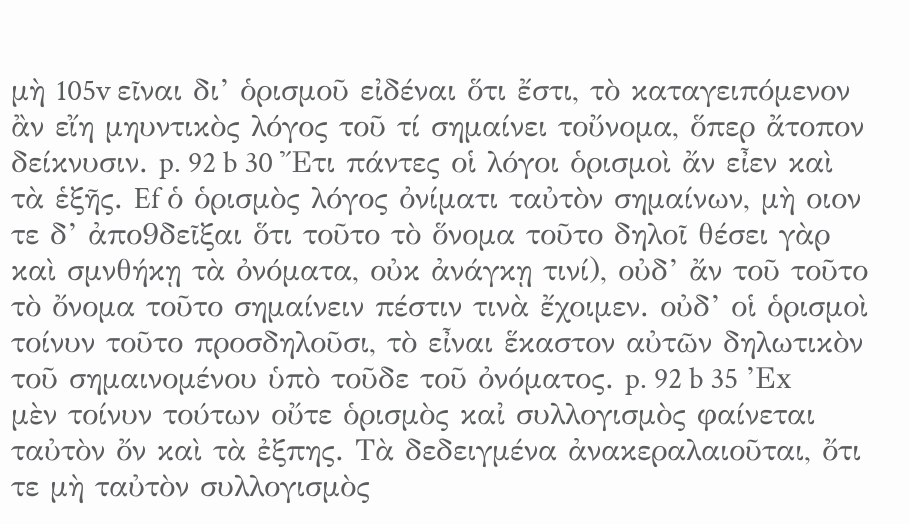μὴ 105v εῖναι δι’ ὁρισμοῦ εἰδέναι ὅτι ἔστι, τὸ καταγειπόμενον ἂν εἴη μηυντικὸς λόγος τοῦ τί σημαίνει τοὔνομα, ὅπερ ἄτοπον δείκνυσιν. p. 92 b 30 Ἔτι πάντες οἱ λόγοι ὁρισμοὶ ἄν εἶεν καὶ τὰ ἑξῆς. Ef ὁ ὁρισμὸς λόγος ὀνίματι ταὐτὸν σημαίνων, μὴ οιον τε δ’ ἀπο9δεῖξαι ὅτι τοῦτο τὸ ὅνομα τοῦτο δηλοῖ θέσει γὰρ καὶ σμνθήκῃ τὰ ὀνόματα, οὐκ ἀνάγκῃ τινί), οὐδ’ ἄν τοῦ τοῦτο τὸ ὄνομα τοῦτο σημαίνειν πέστιν τινὰ ἔχοιμεν. οὐδ’ οἱ ὁρισμοὶ τοίνυν τοῦτο προσδηλοῦσι, τὸ εἶναι ἕκαστον αὐτῶν δηλωτικὸν τοῦ σημαινομένου ὑπὸ τοῦδε τοῦ ὀνόματος. p. 92 b 35 ’Εx μὲν τοίνυν τούτων οὔτε ὁρισμὸς καἰ συλλογισμὸς φαίνεται ταὐτὸν ὄν καὶ τὰ ἐξπης. Τὰ δεδειγμένα ἀνακεραλαιοῦται, ὄτι τε μὴ ταὐτὸν συλλογισμὸς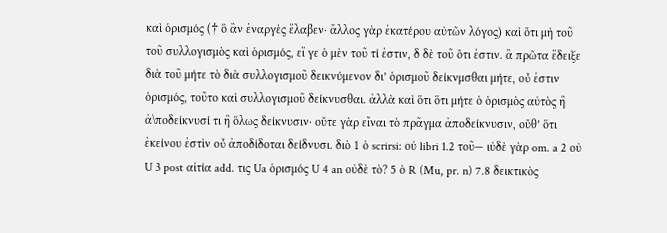καὶ ὁρισμός († ὃ ἂν ἐναργὲς ἔλαβεν· ἄλλος γὰρ ἐκατέρου αὐτῶν λόγος) καὶ ὄτι μὴ τοῦ τοῦ συλλογισμὸς καὶ ὁρισμός, εἴ γε ὁ μὲν τοῦ τί ἐστιν, δ δὲ τοῦ ὄτι ἐστιν. ἂ πρῶτα ἔδειξε διὰ τοῦ μήτε τὸ διὰ συλλογισμοῦ δεικνύμενον δι’ ὁρισμοῦ δείκνμσθαι μήτε, οὖ ἐστιν ὁρισμός, τοῦτο καὶ συλλογισμοῦ δείκνυσθαι. ἀλλὰ καὶ ὅτι ὅτι μήτε ὁ ὁρισμὸς αὐτὸς ἢ ἀ\ποδείκνυσί τι ἢ ὅλως δείκνυσιν· οὔτε γὰρ εῖναι τὸ πρᾶγμα ἀποδείκνυσιν, οὔθ’ ὅτι ἐκείνου ἐστὶν οὖ ἀποδίδοται δείδνυσι. διὸ 1 ὁ scrirsi: οὐ libri 1.2 τοῦ— ιὐδὲ γὰρ om. a 2 οὐ U 3 post αἰτία add. τις Ua ὁρισμός U 4 an οὐδὲ τὸ? 5 ὁ R (Mu, pr. n) 7.8 δεικτικὸς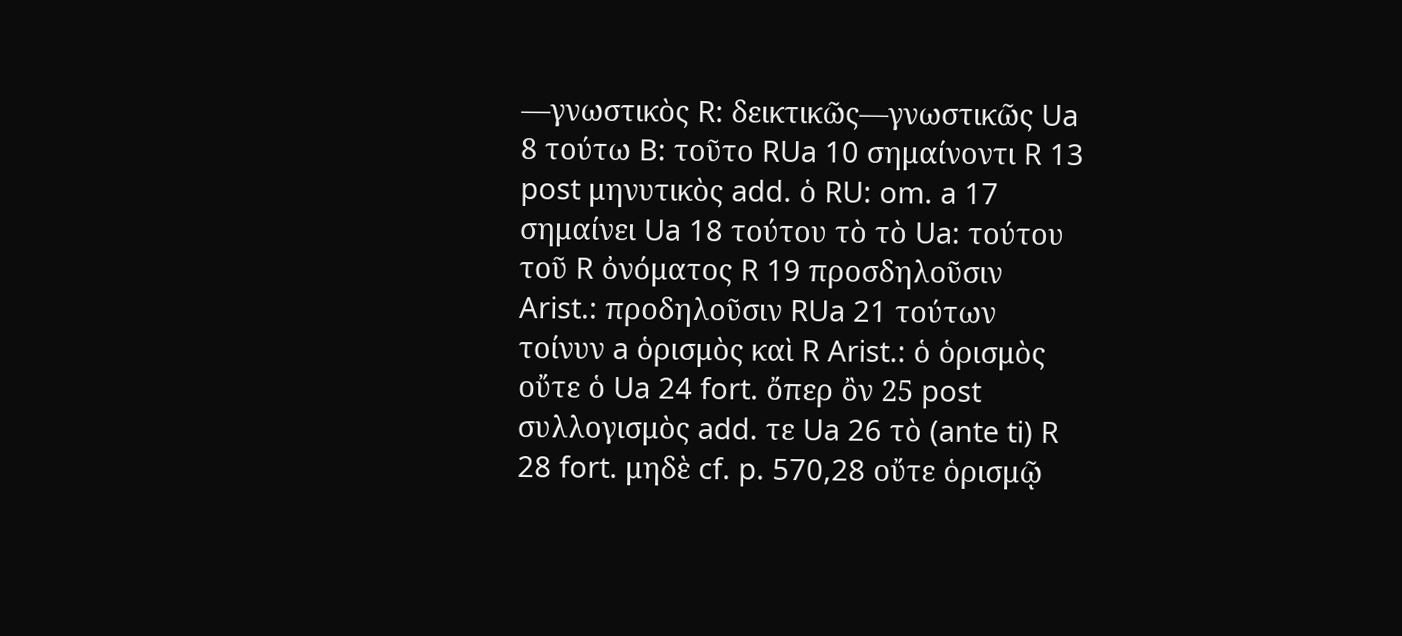—γνωστικὸς R: δεικτικῶς—γνωστικῶς Ua 8 τούτω B: τοῦτο RUa 10 σημαίνοντι R 13 post μηνυτικὸς add. ὁ RU: om. a 17 σημαίνει Ua 18 τούτου τὸ τὸ Ua: τούτου τοῦ R ὀνόματος R 19 προσδηλοῦσιν Arist.: προδηλοῦσιν RUa 21 τούτων τοίνυν a ὁρισμὸς καὶ R Arist.: ὁ ὁρισμὸς οὔτε ὁ Ua 24 fort. ὄπερ ὂν 25 post συλλογισμὸς add. τε Ua 26 τὸ (ante ti) R 28 fort. μηδὲ cf. p. 570,28 οὔτε ὁρισμῷ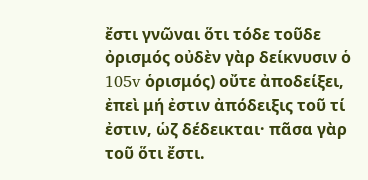ἔστι γνῶναι ὅτι τόδε τοῦδε ὀρισμός οὐδὲν γὰρ δείκνυσιν ὁ 105v ὁρισμός) οὔτε ἀποδείξει, ἐπεὶ μή ἐστιν ἀπόδειξις τοῦ τί ἐστιν, ὡζ δέδεικται· πᾶσα γὰρ τοῦ ὅτι ἔστι.